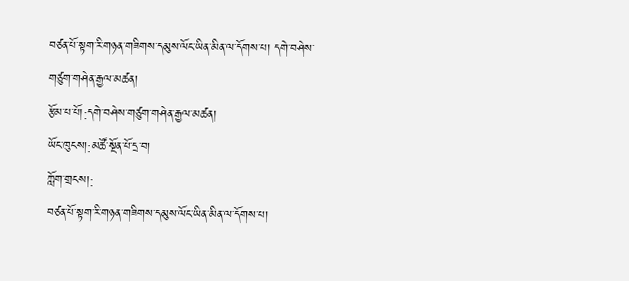བཙན་པོ་སྟག་རི་གཉན་གཟིགས་དམུས་ལོང་ཡིན་མིན་ལ་དོགས་པ། དགེ་བཤེས་གཙུག་གཤེན་རྒྱལ་མཚན།
རྩོམ་པ་པོ།:དགེ་བཤེས་གཙུག་གཤེན་རྒྱལ་མཚན།
ཡོང་ཁུངས།:མཚོ་སྔོན་པོ་དྲ་བ།
ཀློག་གྲངས།:
བཙན་པོ་སྟག་རི་གཉན་གཟིགས་དམུས་ལོང་ཡིན་མིན་ལ་དོགས་པ།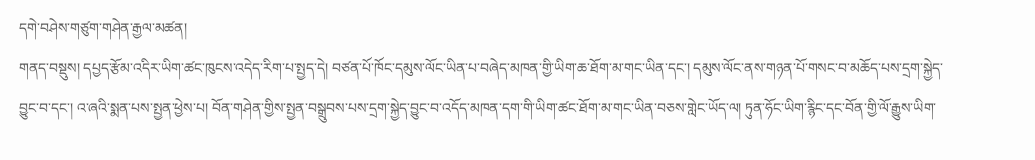དགེ་བཤེས་གཙུག་གཤེན་རྒྱལ་མཚན།
གནད་བསྡུས། དཔྱད་རྩོམ་འདིར་ཡིག་ཚང་ཁུངས་འདེད་རིག་པ་སྤྱད་དེ། བཙན་པོ་ཁོང་དམུས་ལོང་ཡིན་པ་བཞེད་མཁན་གྱི་ཡིག་ཆ་ཐོག་མ་གང་ཡིན་དང་། དམུས་ལོང་ནས་གཉན་པོ་གསང་བ་མཆོད་པས་དྲག་སྐྱེད་བྱུང་བ་དང་། འ་ཞའི་སྨན་པས་སྤྱན་ཕྱེས་པ། བོན་གཤེན་གྱིས་སྤྱན་བསྒྲུབས་པས་དྲག་སྐྱེད་བྱུང་བ་འདོད་མཁན་དག་གི་ཡིག་ཚང་ཐོག་མ་གང་ཡིན་བཅས་གླེང་ཡོད་ལ། ཏུན་ཧོང་ཡིག་རྙིང་དང་བོན་གྱི་ལོ་རྒྱུས་ཡིག་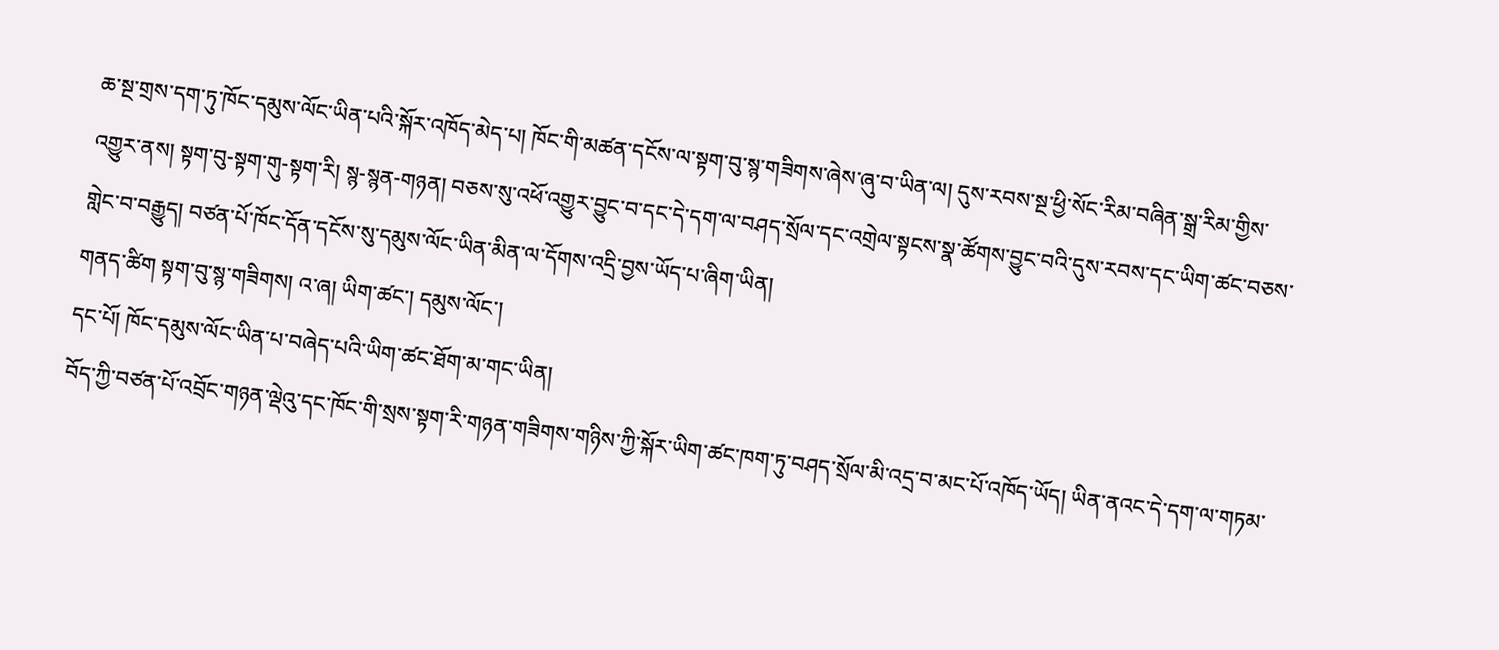ཆ་སྔ་གྲས་དག་ཏུ་ཁོང་དམུས་ལོང་ཡིན་པའི་སྐོར་འཁོད་མེད་པ། ཁོང་གི་མཚན་དངོས་ལ་སྟག་བུ་སྙ་གཟིགས་ཞེས་ཞུ་བ་ཡིན་ལ། དུས་རབས་སྔ་ཕྱི་སོང་རིམ་བཞིན་སྒྲ་རིམ་གྱིས་འགྱུར་ནས། སྟག་བུ-སྟག་གུ-སྟག་རི། སྙ-སྙན-གཉན། བཅས་སུ་འཕོ་འགྱུར་བྱུང་བ་དང་དེ་དག་ལ་བཤད་སྲོལ་དང་འགྲེལ་སྟངས་སྣ་ཚོགས་བྱུང་བའི་དུས་རབས་དང་ཡིག་ཚང་བཅས་གླེང་བ་བརྒྱུད། བཙན་པོ་ཁོང་དོན་དངོས་སུ་དམུས་ལོང་ཡིན་མིན་ལ་དོགས་འདྲི་བྱས་ཡོད་པ་ཞིག་ཡིན།
གནད་ཚིག སྟག་བུ་སྙ་གཟིགས། འ་ཞ། ཡིག་ཚང་། དམུས་ལོང་།
དང་པོ། ཁོང་དམུས་ལོང་ཡིན་པ་བཞེད་པའི་ཡིག་ཚང་ཐོག་མ་གང་ཡིན།
བོད་ཀྱི་བཙན་པོ་འབྲོང་གཉན་ལྡེའུ་དང་ཁོང་གི་སྲས་སྟག་རི་གཉན་གཟིགས་གཉིས་ཀྱི་སྐོར་ཡིག་ཚང་ཁག་ཏུ་བཤད་སྲོལ་མི་འདྲ་བ་མང་པོ་འཁོད་ཡོད། ཡིན་ནའང་དེ་དག་ལ་གཏམ་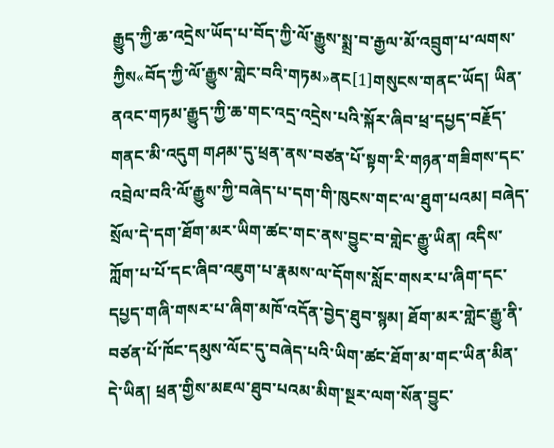རྒྱུད་ཀྱི་ཆ་འདྲེས་ཡོད་པ་བོད་ཀྱི་ལོ་རྒྱུས་སྨྲ་བ་རྒྱལ་མོ་འབྲུག་པ་ལགས་ཀྱིས«བོད་ཀྱི་ལོ་རྒྱུས་གླེང་བའི་གཏམ»ནང[1]གསུངས་གནང་ཡོད། ཡིན་ནའང་གཏམ་རྒྱུད་ཀྱི་ཆ་གང་འདྲ་འདྲེས་པའི་སྐོར་ཞིབ་ཕྲ་དཔྱད་བརྗོད་གནང་མི་འདུག གཤམ་དུ་ཕྲན་ནས་བཙན་པོ་སྟག་རི་གཉན་གཟིགས་དང་འབྲེལ་བའི་ལོ་རྒྱུས་ཀྱི་བཞེད་པ་དག་གི་ཁུངས་གང་ལ་ཐུག་པའམ། བཞེད་སྲོལ་དེ་དག་ཐོག་མར་ཡིག་ཚང་གང་ནས་བྱུང་བ་གླེང་རྒྱུ་ཡིན། འདིས་ཀློག་པ་པོ་དང་ཞིབ་འཇུག་པ་རྣམས་ལ་དོགས་སློང་གསར་པ་ཞིག་དང་དཔྱད་གཞི་གསར་པ་ཞིག་མཁོ་འདོན་བྱེད་ཐུབ་སྙམ། ཐོག་མར་གླེང་རྒྱུ་ནི་བཙན་པོ་ཁོང་དམུས་ལོང་དུ་བཞེད་པའི་ཡིག་ཚང་ཐོག་མ་གང་ཡིན་མིན་དེ་ཡིན། ཕྲན་གྱིས་མཇལ་ཐུབ་པའམ་མིག་སྔར་ལག་སོན་བྱུང་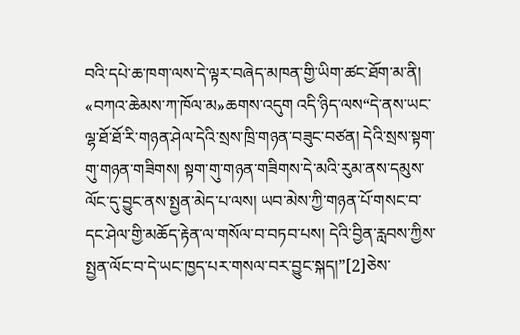བའི་དཔེ་ཆ་ཁག་ལས་དེ་ལྟར་བཞེད་མཁན་གྱི་ཡིག་ཚང་ཐོག་མ་ནི། «བཀའ་ཆེམས་ཀ་ཁོལ་མ»ཆགས་འདུག འདི་ཉིད་ལས“དེ་ནས་ཡང་ལྷ་ཐོ་ཐོ་རི་གཉན་ཤེལ་དེའི་སྲས་ཁྲི་གཉན་བཟུང་བཙན། དེའི་སྲས་སྟག་གུ་གཉན་གཟིགས། སྟག་གུ་གཉན་གཟིགས་དེ་མའི་རུམ་ནས་དམུས་ལོང་དུ་བྱུང་ནས་སྤྱན་མེད་པ་ལས། ཡབ་མེས་ཀྱི་གཉན་པོ་གསང་བ་དང་ཤེལ་གྱི་མཆོད་རྟེན་ལ་གསོལ་བ་བཏབ་པས། དེའི་བྱིན་རླབས་ཀྱིས་སྤྱན་ལོང་བ་དེ་ཡང་ཁྱད་པར་གསལ་བར་བྱུང་སྐད།”[2]ཅེས་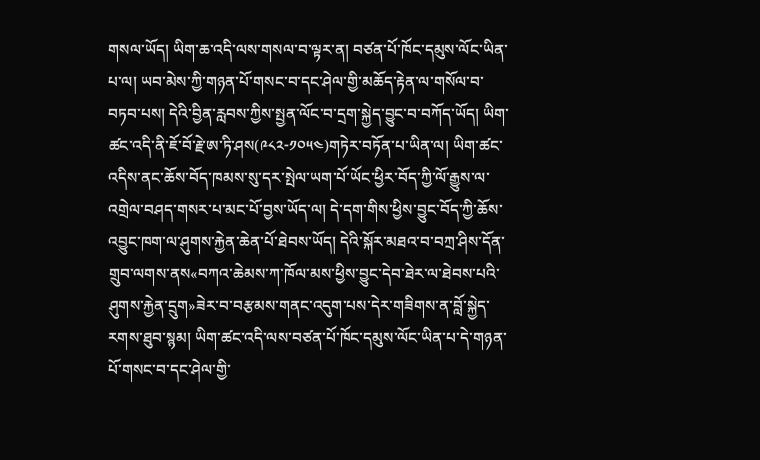གསལ་ཡོད། ཡིག་ཆ་འདི་ལས་གསལ་བ་ལྟར་ན། བཙན་པོ་ཁོང་དམུས་ལོང་ཡིན་པ་ལ། ཡབ་མེས་ཀྱི་གཉན་པོ་གསང་བ་དང་ཤེལ་གྱི་མཆོད་རྟེན་ལ་གསོལ་བ་བཏབ་པས། དེའི་བྱིན་རླབས་ཀྱིས་སྤྱན་ལོང་བ་དྲག་སྐྱེད་བྱུང་བ་བཀོད་ཡོད། ཡིག་ཚང་འདི་ནི་ཇོ་བོ་རྗེ་ཨ་ཏི་ཤས(༩༨༢-༡༠༥༤)གཏེར་བཏོན་པ་ཡིན་ལ། ཡིག་ཚང་འདིས་ནང་ཆོས་བོད་ཁམས་སུ་དར་སྤེལ་ཡག་པོ་ཡོང་ཕྱིར་བོད་ཀྱི་ལོ་རྒྱུས་ལ་འགྲེལ་བཤད་གསར་པ་མང་པོ་བྱས་ཡོད་ལ། དེ་དག་གིས་ཕྱིས་བྱུང་བོད་ཀྱི་ཆོས་འབྱུང་ཁག་ལ་ཤུགས་རྐྱེན་ཆེན་པོ་ཐེབས་ཡོད། དེའི་སྐོར་མཐའ་བ་བཀྲ་ཤིས་དོན་གྲུབ་ལགས་ནས«བཀའ་ཆེམས་ཀ་ཁོལ་མས་ཕྱིས་བྱུང་དེབ་ཐེར་ལ་ཐེབས་པའི་ཤུགས་རྐྱེན་དྲུག»ཟེར་བ་བརྩམས་གནང་འདུག་པས་དེར་གཟིགས་ན་བློ་སྐྱེད་རགས་ཐུབ་སྙམ། ཡིག་ཚང་འདི་ལས་བཙན་པོ་ཁོང་དམུས་ལོང་ཡིན་པ་དེ་གཉན་པོ་གསང་བ་དང་ཤེལ་གྱི་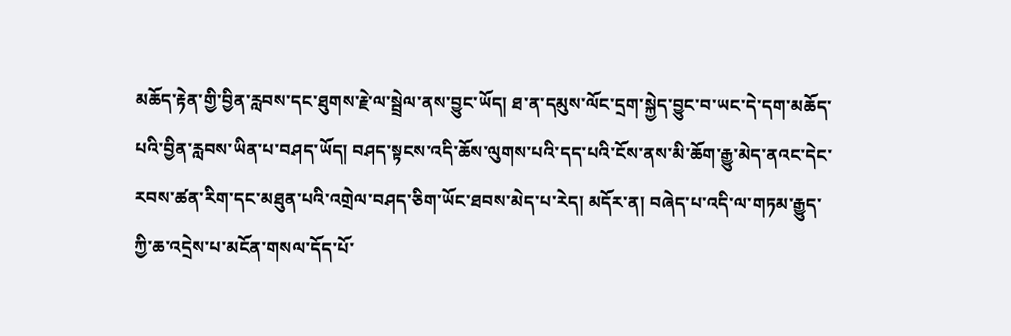མཆོད་རྟེན་གྱི་བྱིན་རླབས་དང་ཐུགས་རྗེ་ལ་སྦྲེལ་ནས་བྱུང་ཡོད། ཐ་ན་དམུས་ལོང་དྲག་སྐྱེད་བྱུང་བ་ཡང་དེ་དག་མཆོད་པའི་བྱིན་རླབས་ཡིན་པ་བཤད་ཡོད། བཤད་སྟངས་འདི་ཆོས་ལུགས་པའི་དད་པའི་ངོས་ནས་མི་ཆོག་རྒྱུ་མེད་ནའང་དེང་རབས་ཚན་རིག་དང་མཐུན་པའི་འགྲེལ་བཤད་ཅིག་ཡོང་ཐབས་མེད་པ་རེད། མདོར་ན། བཞེད་པ་འདི་ལ་གཏམ་རྒྱུད་ཀྱི་ཆ་འདྲེས་པ་མངོན་གསལ་དོད་པོ་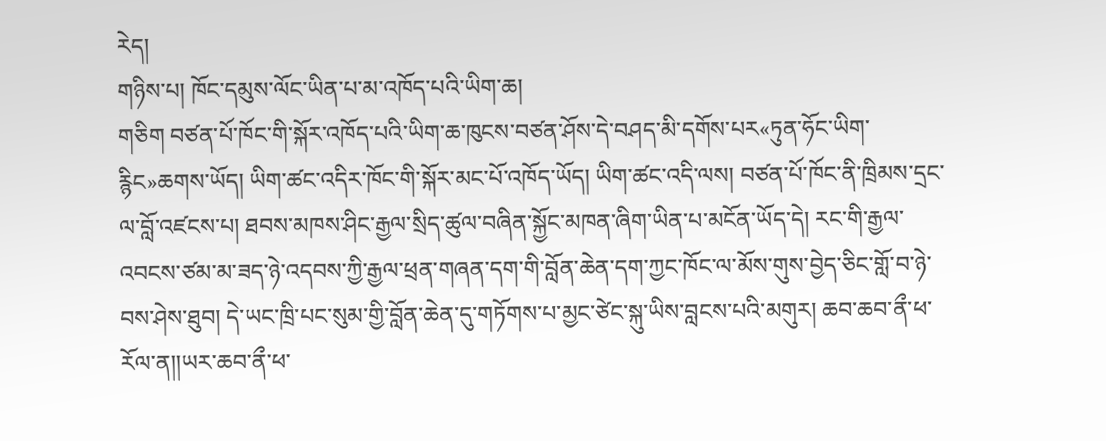རེད།
གཉིས་པ། ཁོང་དམུས་ལོང་ཡིན་པ་མ་འཁོད་པའི་ཡིག་ཆ།
གཅིག བཙན་པོ་ཁོང་གི་སྐོར་འཁོད་པའི་ཡིག་ཆ་ཁུངས་བཙན་ཤོས་དེ་བཤད་མི་དགོས་པར«ཏུན་ཧོང་ཡིག་རྙིང»ཆགས་ཡོད། ཡིག་ཚང་འདིར་ཁོང་གི་སྐོར་མང་པོ་འཁོད་ཡོད། ཡིག་ཚང་འདི་ལས། བཙན་པོ་ཁོང་ནི་ཁྲིམས་དྲང་ལ་བློ་འཛངས་པ། ཐབས་མཁས་ཤིང་རྒྱལ་སྲིད་ཚུལ་བཞིན་སྐྱོང་མཁན་ཞིག་ཡིན་པ་མངོན་ཡོད་དེ། རང་གི་རྒྱལ་འབངས་ཙམ་མ་ཟད་ཉེ་འདབས་ཀྱི་རྒྱལ་ཕྲན་གཞན་དག་གི་བློན་ཆེན་དག་ཀྱང་ཁོང་ལ་མོས་གུས་བྱེད་ཅིང་གློ་བ་ཉེ་བས་ཤེས་ཐུབ། དེ་ཡང་ཁྲི་པང་སུམ་གྱི་བློན་ཆེན་དུ་གཏོགས་པ་མྱང་ཙེང་སྐུ་ཡིས་བླངས་པའི་མགུར། ཆབ་ཆབ་ནྀ་ཕ་རོལ་ན།།ཡར་ཆབ་ནྀ་ཕ་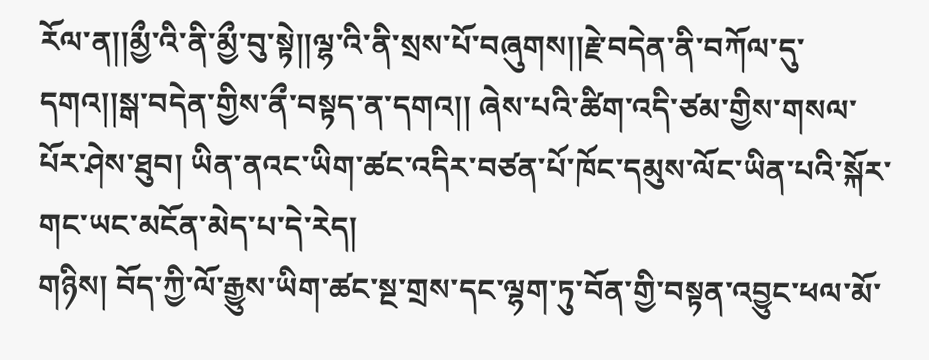རོལ་ན།།མྱྀ་འི་ནི་མྱྀ་བུ་སྟེ།།ལྷ་འི་ནི་སྲས་པོ་བཞུགས།།རྗེ་བདེན་ནི་བཀོལ་དུ་དགའ།།སྒ་བདེན་གྱིས་ནྀ་བསྟད་ན་དགའ།། ཞེས་པའི་ཚིག་འདི་ཙམ་གྱིས་གསལ་པོར་ཤེས་ཐུབ། ཡིན་ནའང་ཡིག་ཚང་འདིར་བཙན་པོ་ཁོང་དམུས་ལོང་ཡིན་པའི་སྐོར་གང་ཡང་མངོན་མེད་པ་དེ་རེད།
གཉིས། བོད་ཀྱི་ལོ་རྒྱུས་ཡིག་ཚང་སྔ་གྲས་དང་ལྷག་ཏུ་བོན་གྱི་བསྟན་འབྱུང་ཕལ་མོ་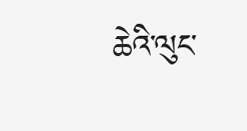ཆེའི་ལུང་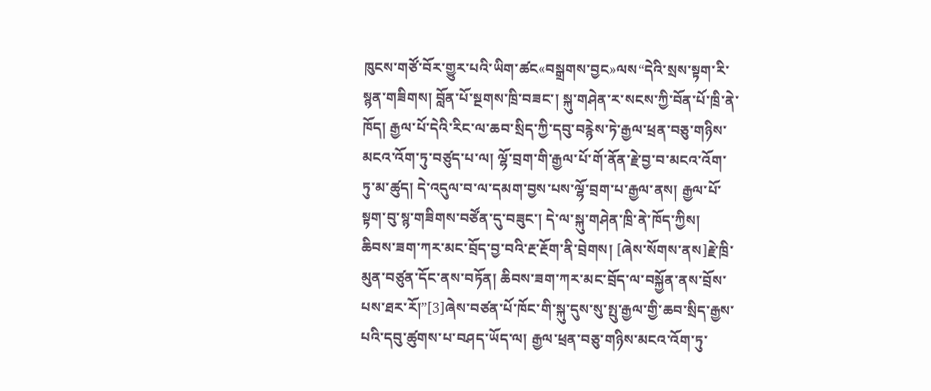ཁུངས་གཙོ་བོར་གྱུར་པའི་ཡིག་ཚང«བསྒྲགས་བྱང»ལས“དེའི་སྲས་སྟག་རི་སྙན་གཟིགས། བློན་པོ་སྔགས་ཁྲི་བཟང་། སྐུ་གཤེན་ར་སངས་ཀྱི་བོན་པོ་ཁྲི་ནེ་ཁོད། རྒྱལ་པོ་དེའི་རིང་ལ་ཆབ་སྲིད་ཀྱི་དབུ་བརྙེས་ཏེ་རྒྱལ་ཕྲན་བཅུ་གཉིས་མངའ་འོག་ཏུ་བཙུད་པ་ལ། ལྷོ་བྲག་གི་རྒྱལ་པོ་གོ་ནོན་རྗེ་བྱ་བ་མངའ་འོག་ཏུ་མ་ཚུད། དེ་འདུལ་བ་ལ་དམག་བྱས་པས་ལྷོ་བྲག་པ་རྒྱལ་ནས། རྒྱལ་པོ་སྟག་བུ་སྙ་གཟིགས་བཙོན་དུ་བཟུང་། དེ་ལ་སྐུ་གཤེན་ཁྲི་ནེ་ཁོད་ཀྱིས། ཆིབས་ཟག་ཀར་མང་བྲོད་བྱ་བའི་རྔ་རྔོག་ནི་བྲེགས། [ཞེས་སོགས་ནས]རྗེ་ཁྲི་མུན་བཙུན་དོང་ནས་བཏོན། ཆིབས་ཟག་ཀར་མང་བྲོད་ལ་བསྐྱོན་ནས་བྲོས་པས་ཐར་རོ།”[3]ཞེས་བཙན་པོ་ཁོང་གི་སྐུ་དུས་སུ་སྤུ་རྒྱལ་གྱི་ཆབ་སྲིད་རྒྱས་པའི་དབུ་ཚུགས་པ་བཤད་ཡོད་ལ། རྒྱལ་ཕྲན་བཅུ་གཉིས་མངའ་འོག་ཏུ་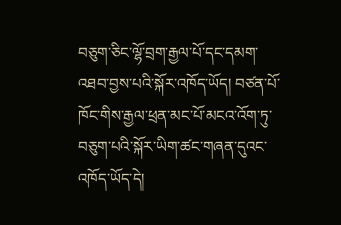བཅུག་ཅིང་ལྷོ་བྲག་རྒྱལ་པོ་དང་དམག་འཐབ་བྱས་པའི་སྐོར་འཁོད་ཡོད། བཙན་པོ་ཁོང་གིས་རྒྱལ་ཕྲན་མང་པོ་མངའ་འོག་ཏུ་བཅུག་པའི་སྐོར་ཡིག་ཚང་གཞན་དུའང་འཁོད་ཡོད་དེ།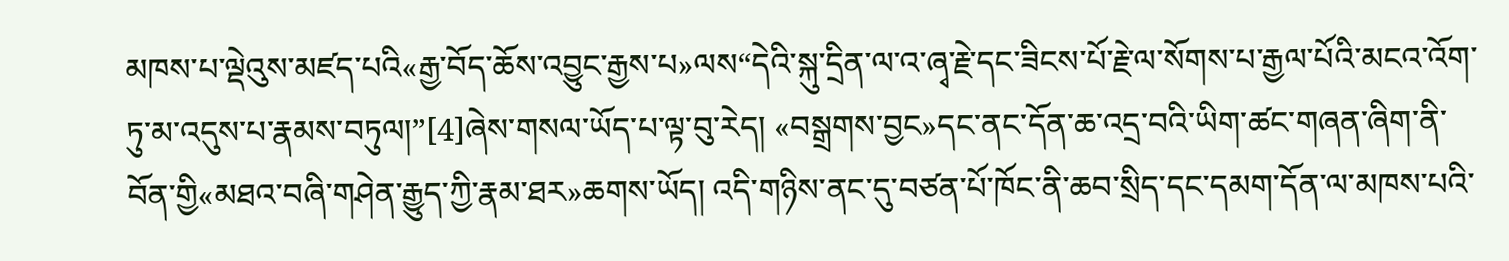མཁས་པ་ལྡེའུས་མཛད་པའི«རྒྱ་བོད་ཆོས་འབྱུང་རྒྱས་པ»ལས“དེའི་སྐུ་དྲིན་ལ་འ་ཞྭ་རྗེ་དང་ཟིངས་པོ་རྗེ་ལ་སོགས་པ་རྒྱལ་པོའི་མངའ་འོག་ཏུ་མ་འདུས་པ་རྣམས་བཏུལ།”[4]ཞེས་གསལ་ཡོད་པ་ལྟ་བུ་རེད། «བསྒྲགས་བྱང»དང་ནང་དོན་ཆ་འདྲ་བའི་ཡིག་ཚང་གཞན་ཞིག་ནི་བོན་གྱི«མཐའ་བཞི་གཤེན་རྒྱུད་ཀྱི་རྣམ་ཐར»ཆགས་ཡོད། འདི་གཉིས་ནང་དུ་བཙན་པོ་ཁོང་ནི་ཆབ་སྲིད་དང་དམག་དོན་ལ་མཁས་པའི་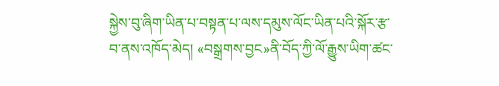སྐྱེས་བུ་ཞིག་ཡིན་པ་བསྟན་པ་ལས་དམུས་ལོང་ཡིན་པའི་སྐོར་རྩ་བ་ནས་འཁོད་མེད། «བསྒྲགས་བྱང»ནི་བོད་ཀྱི་ལོ་རྒྱུས་ཡིག་ཚང་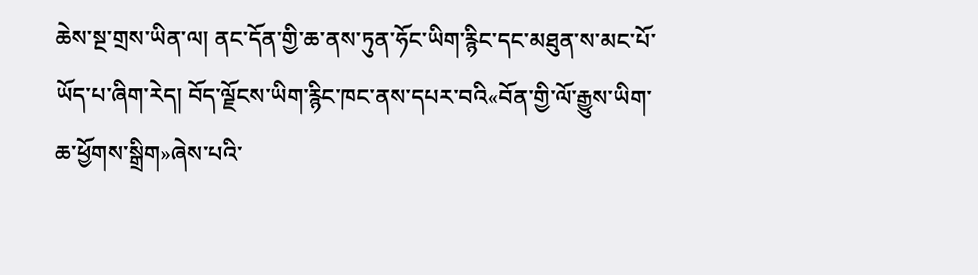ཆེས་སྔ་གྲས་ཡིན་ལ། ནང་དོན་གྱི་ཆ་ནས་ཏུན་ཧོང་ཡིག་རྙིང་དང་མཐུན་ས་མང་པོ་ཡོད་པ་ཞིག་རེད། བོད་ལྗོངས་ཡིག་རྙིང་ཁང་ནས་དཔར་བའི«བོན་གྱི་ལོ་རྒྱུས་ཡིག་ཆ་ཕྱོགས་སྒྲིག»ཞེས་པའི་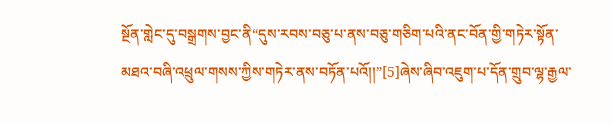སྔོན་གླེང་དུ་བསྒྲགས་བྱང་ནི“དུས་རབས་བཅུ་པ་ནས་བཅུ་གཅིག་པའི་ནང་བོན་གྱི་གཏེར་སྟོན་མཐའ་བཞི་འཕྲུལ་གསས་ཀྱིས་གཏེར་ནས་བཏོན་པའོ།།”[5]ཞེས་ཞིབ་འཇུག་པ་དོན་གྲུབ་ལྷ་རྒྱལ་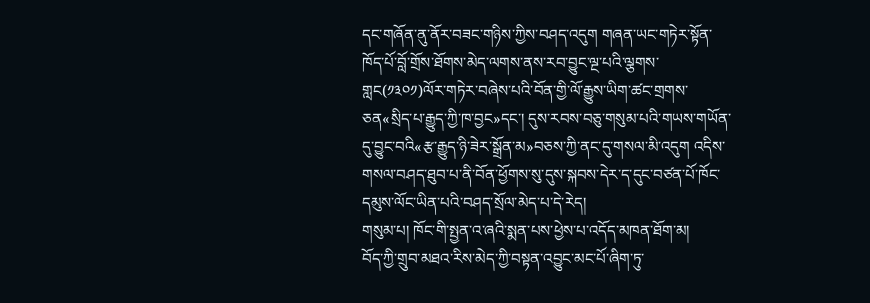དང་གཞོན་ནུ་ནོར་བཟང་གཉིས་ཀྱིས་བཤད་འདུག གཞན་ཡང་གཏེར་སྟོན་ཁོད་པོ་བློ་གྲོས་ཐོགས་མེད་ལགས་ནས་རབ་བྱུང་ལྔ་པའི་ལྕགས་གླང(༡༣༠༡)ལོར་གཏེར་བཞེས་པའི་བོན་གྱི་ལོ་རྒྱུས་ཡིག་ཚང་གྲགས་ཅན«སྲིད་པ་རྒྱུད་ཀྱི་ཁ་བྱང»དང་། དུས་རབས་བཅུ་གསུམ་པའི་གཡས་གཡོན་དུ་བྱུང་བའི«རྩ་རྒྱུད་ཉི་ཟེར་སྒྲོན་མ»བཅས་ཀྱི་ནང་དུ་གསལ་མི་འདུག འདིས་གསལ་བཤད་ཐུབ་པ་ནི་བོན་ཕྱོགས་སུ་དུས་སྐབས་དེར་ད་དུང་བཙན་པོ་ཁོང་དམུས་ལོང་ཡིན་པའི་བཤད་སྲོལ་མེད་པ་དེ་རེད།
གསུམ་པ། ཁོང་གི་སྤྱན་འ་ཞའི་སྨན་པས་ཕྱེས་པ་འདོད་མཁན་ཐོག་མ།
བོད་ཀྱི་གྲུབ་མཐའ་རིས་མེད་ཀྱི་བསྟན་འབྱུང་མང་པོ་ཞིག་ཏུ་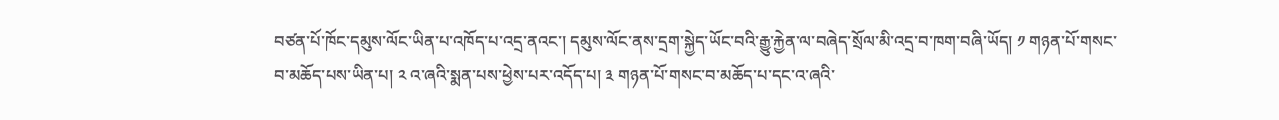བཙན་པོ་ཁོང་དམུས་ལོང་ཡིན་པ་འཁོད་པ་འདྲ་ནའང་། དམུས་ལོང་ནས་དྲག་སྐྱེད་ཡོང་བའི་རྒྱུ་རྐྱེན་ལ་བཞེད་སྲོལ་མི་འདྲ་བ་ཁག་བཞི་ཡོད། ༡ གཉན་པོ་གསང་བ་མཆོད་པས་ཡིན་པ། ༢ འ་ཞའི་སྨན་པས་ཕྱེས་པར་འདོད་པ། ༣ གཉན་པོ་གསང་བ་མཆོད་པ་དང་འ་ཞའི་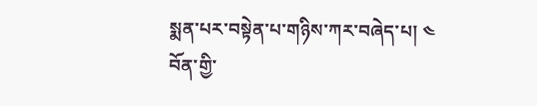སྨན་པར་བསྟེན་པ་གཉིས་ཀར་བཞེད་པ། ༤ བོན་གྱི་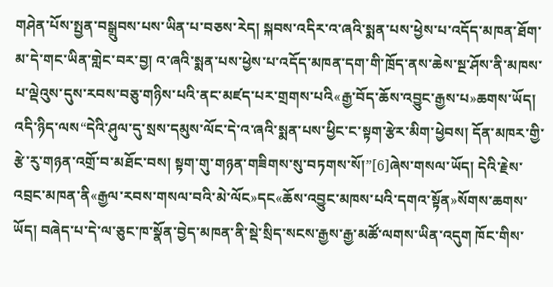གཤེན་པོས་སྤྱན་བསྒྲུབས་པས་ཡིན་པ་བཅས་རེད། སྐབས་འདིར་འ་ཞའི་སྨན་པས་ཕྱེས་པ་འདོད་མཁན་ཐོག་མ་དེ་གང་ཡིན་གླེང་བར་བྱ། འ་ཞའི་སྨན་པས་ཕྱེས་པ་འདོད་མཁན་དག་གི་ཁྲོད་ནས་ཆེས་སྔ་ཤོས་ནི་མཁས་པ་ལྡེའུས་དུས་རབས་བཅུ་གཉིས་པའི་ནང་མཛད་པར་གྲགས་པའི«རྒྱ་བོད་ཆོས་འབྱུང་རྒྱས་པ»ཆགས་ཡོད། འདི་ཉིད་ལས“དེའི་ཤུལ་དུ་སྲས་དམུས་ལོང་དེ་འ་ཞའི་སྨན་པས་ཕྱིང་ང་སྟག་རྩེར་མིག་ཕྱེབས། དོན་མཁར་གྱི་རྩེ་རུ་གཉན་འགྲོ་བ་མཐོང་བས། སྟག་གུ་གཉན་གཟིགས་སུ་བཏགས་སོ།”[6]ཞེས་གསལ་ཡོད། དེའི་རྗེས་འབྲང་མཁན་ནི«རྒྱལ་རབས་གསལ་བའི་མེ་ལོང»དང«ཆོས་འབྱུང་མཁས་པའི་དགའ་སྟོན»སོགས་ཆགས་ཡོད། བཞེད་པ་དེ་ལ་ཅུང་ཁ་སྣོན་བྱེད་མཁན་ནི་སྡེ་སྲིད་སངས་རྒྱས་རྒྱ་མཚོ་ལགས་ཡིན་འདུག ཁོང་གིས་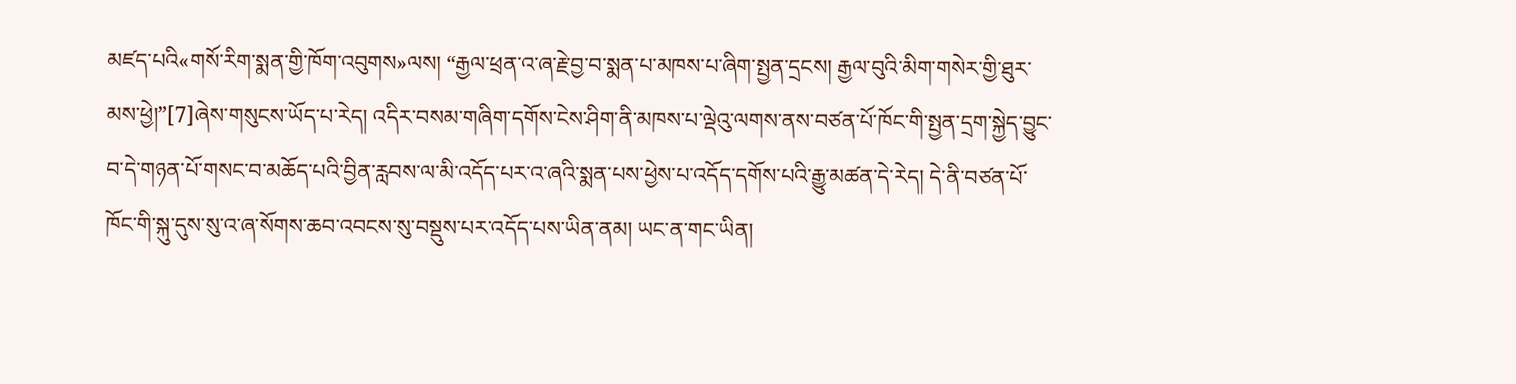མཛད་པའི«གསོ་རིག་སྨན་གྱི་ཁོག་འབུགས»ལས། “རྒྱལ་ཕྲན་འ་ཞ་རྗེ་བྱ་བ་སྨན་པ་མཁས་པ་ཞིག་སྤྱན་དྲངས། རྒྱལ་བུའི་མིག་གསེར་གྱི་ཐུར་མས་ཕྱེ།”[7]ཞེས་གསུངས་ཡོད་པ་རེད། འདིར་བསམ་གཞིག་དགོས་ངེས་ཤིག་ནི་མཁས་པ་ལྡེའུ་ལགས་ནས་བཙན་པོ་ཁོང་གི་སྤྱན་དྲག་སྐྱེད་བྱུང་བ་དེ་གཉན་པོ་གསང་བ་མཆོད་པའི་བྱིན་རླབས་ལ་མི་འདོད་པར་འ་ཞའི་སྨན་པས་ཕྱེས་པ་འདོད་དགོས་པའི་རྒྱུ་མཚན་དེ་རེད། དེ་ནི་བཙན་པོ་ཁོང་གི་སྐུ་དུས་སུ་འ་ཞ་སོགས་ཆབ་འབངས་སུ་བསྡུས་པར་འདོད་པས་ཡིན་ནམ། ཡང་ན་གང་ཡིན།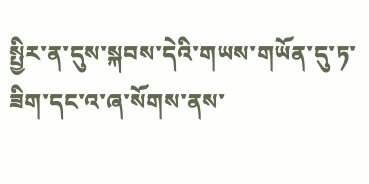སྤྱིར་ན་དུས་སྐབས་དེའི་གཡས་གཡོན་དུ་ཏ་ཟིག་དང་འ་ཞ་སོགས་ནས་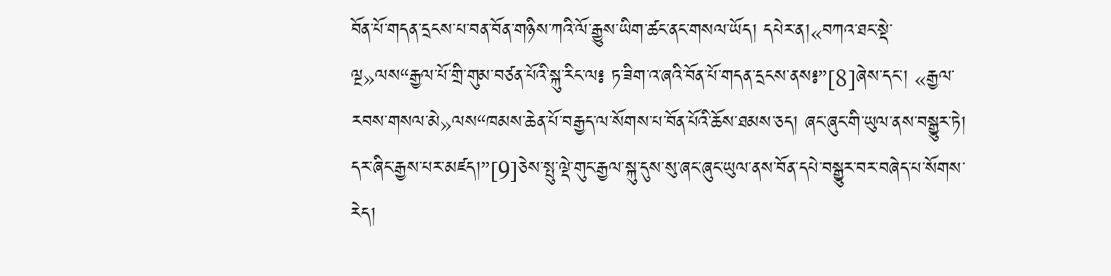བོན་པོ་གདན་དྲངས་པ་བན་བོན་གཉིས་ཀའི་ལོ་རྒྱུས་ཡིག་ཚང་ནང་གསལ་ཡོད། དཔེར་ན།«བཀའ་ཐང་སྡེ་ལྔ»ལས“རྒྱལ་པོ་གྲི་གུམ་བཙན་པོའི་སྐུ་རིང་ལ༔ ཏ་ཟིག་འ་ཞའི་བོན་པོ་གདན་དྲངས་ནས༔”[8]ཞེས་དང་། «རྒྱལ་རབས་གསལ་མེ»ལས“ཁམས་ཆེན་པོ་བརྒྱད་ལ་སོགས་པ་བོན་པོའི་ཆོས་ཐམས་ཅད། ཞང་ཞུང་གི་ཡུལ་ནས་བསྒྱུར་ཏེ། དར་ཞིང་རྒྱས་པར་མཛད།”[9]ཅེས་སྤུ་ལྡེ་གུང་རྒྱལ་སྐུ་དུས་སུ་ཞང་ཞུང་ཡུལ་ནས་བོན་དཔེ་བསྒྱུར་བར་བཞེད་པ་སོགས་རེད།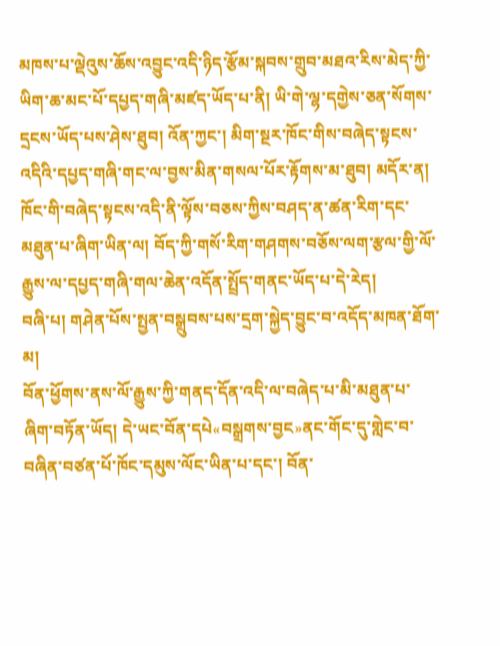མཁས་པ་ལྡེའུས་ཆོས་འབྱུང་འདི་ཉིད་རྩོམ་སྐབས་གྲུབ་མཐའ་རིས་མེད་ཀྱི་ཡིག་ཆ་མང་པོ་དཔྱད་གཞི་མཛད་ཡོད་པ་ནི། ཡི་གེ་ལྷ་དགྱེས་ཅན་སོགས་དྲངས་ཡོད་པས་ཤེས་ཐུབ། འོན་ཀྱང་། མིག་སྔར་ཁོང་གིས་བཞེད་སྟངས་འདིའི་དཔྱད་གཞི་གང་ལ་བྱས་མིན་གསལ་པོར་རྟོགས་མ་ཐུབ། མདོར་ན། ཁོང་གི་བཞེད་སྟངས་འདི་ནི་ལྟོས་བཅས་ཀྱིས་བཤད་ན་ཚན་རིག་དང་མཐུན་པ་ཞིག་ཡིན་ལ། བོད་ཀྱི་གསོ་རིག་གཤགས་བཅོས་ལག་རྩལ་གྱི་ལོ་རྒྱུས་ལ་དཔྱད་གཞི་གལ་ཆེན་འདོན་སྤྲོད་གནང་ཡོད་པ་དེ་རེད།
བཞི་པ། གཤེན་པོས་སྤྱན་བསྒྲུབས་པས་དྲག་སྐྱེད་བྱུང་བ་འདོད་མཁན་ཐོག་མ།
བོན་ཕྱོགས་ནས་ལོ་རྒྱུས་ཀྱི་གནད་དོན་འདི་ལ་བཞེད་པ་མི་མཐུན་པ་ཞིག་བཏོན་ཡོད། དེ་ཡང་བོན་དཔེ«བསྒྲགས་བྱང»ནང་གོང་དུ་གླེང་བ་བཞིན་བཙན་པོ་ཁོང་དམུས་ལོང་ཡིན་པ་དང་། བོན་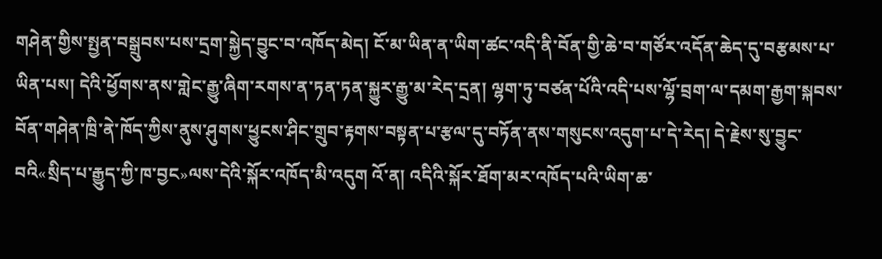གཤེན་གྱིས་སྤྱན་བསྒྲུབས་པས་དྲག་སྐྱེད་བྱུང་བ་འཁོད་མེད། ངོ་མ་ཡིན་ན་ཡིག་ཚང་འདི་ནི་བོན་གྱི་ཆེ་བ་གཙོར་འདོན་ཆེད་དུ་བརྩམས་པ་ཡིན་པས། དེའི་ཕྱོགས་ནས་གླེང་རྒྱུ་ཞིག་རགས་ན་ཏན་ཏན་སྐྱུར་རྒྱུ་མ་རེད་དྲན། ལྷག་ཏུ་བཙན་པོའི་འདི་པས་ལྷོ་བྲག་ལ་དམག་རྒྱག་སྐབས་བོན་གཤེན་ཁྲི་ནེ་ཁོད་ཀྱིས་ནུས་ཤུགས་ཕྱུངས་ཤིང་གྲུབ་རྟགས་བསྟན་པ་རྩལ་དུ་བཏོན་ནས་གསུངས་འདུག་པ་དེ་རེད། དེ་རྗེས་སུ་བྱུང་བའི«སྲིད་པ་རྒྱུད་ཀྱི་ཁ་བྱང»ལས་དེའི་སྐོར་འཁོད་མི་འདུག འོ་ན། འདིའི་སྐོར་ཐོག་མར་འཁོད་པའི་ཡིག་ཆ་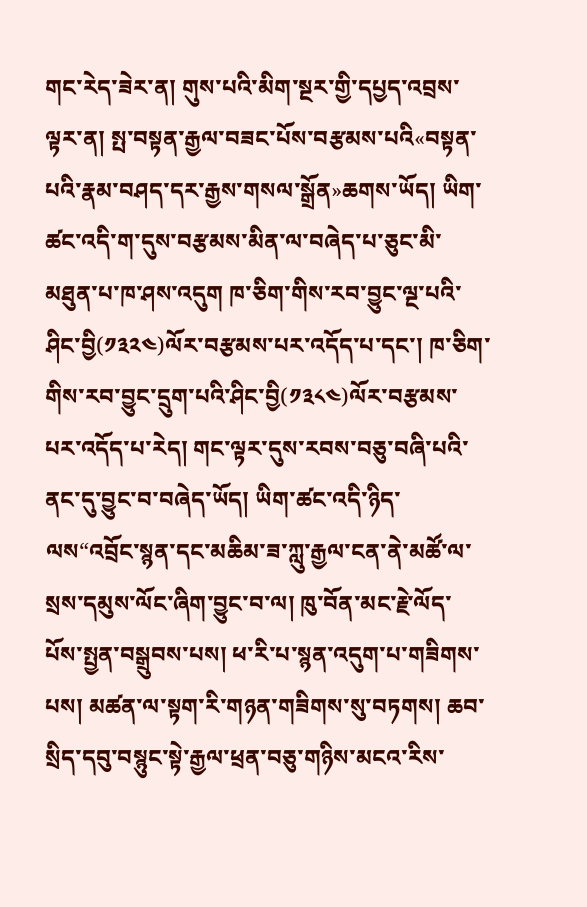གང་རེད་ཟེར་ན། གུས་པའི་མིག་སྔར་གྱི་དཔྱད་འབྲས་ལྟར་ན། སྤ་བསྟན་རྒྱལ་བཟང་པོས་བརྩམས་པའི«བསྟན་པའི་རྣམ་བཤད་དར་རྒྱས་གསལ་སྒྲོན»ཆགས་ཡོད། ཡིག་ཚང་འདི་ག་དུས་བརྩམས་མིན་ལ་བཞེད་པ་ཅུང་མི་མཐུན་པ་ཁ་ཤས་འདུག ཁ་ཅིག་གིས་རབ་བྱུང་ལྔ་པའི་ཤིང་བྱི(༡༣༢༤)ལོར་བརྩམས་པར་འདོད་པ་དང་། ཁ་ཅིག་གིས་རབ་བྱུང་དྲུག་པའི་ཤིང་བྱི(༡༣༨༤)ལོར་བརྩམས་པར་འདོད་པ་རེད། གང་ལྟར་དུས་རབས་བཅུ་བཞི་པའི་ནང་དུ་བྱུང་བ་བཞེད་ཡོད། ཡིག་ཚང་འདི་ཉིད་ལས“འབྲོང་སྙན་དང་མཆིམ་ཟ་ཀླུ་རྒྱལ་ངན་ནེ་མཚོ་ལ་སྲས་དམུས་ལོང་ཞིག་བྱུང་བ་ལ། ཁུ་བོན་མང་རྗེ་ལོད་པོས་སྤྱན་བསྒྲུབས་པས། ཕ་རི་པ་སྙན་འདུག་པ་གཟིགས་པས། མཚན་ལ་སྟག་རི་གཉན་གཟིགས་སུ་བཏགས། ཆབ་སྲིད་དབུ་བསྙུང་སྟེ་རྒྱལ་ཕྲན་བཅུ་གཉིས་མངའ་རིས་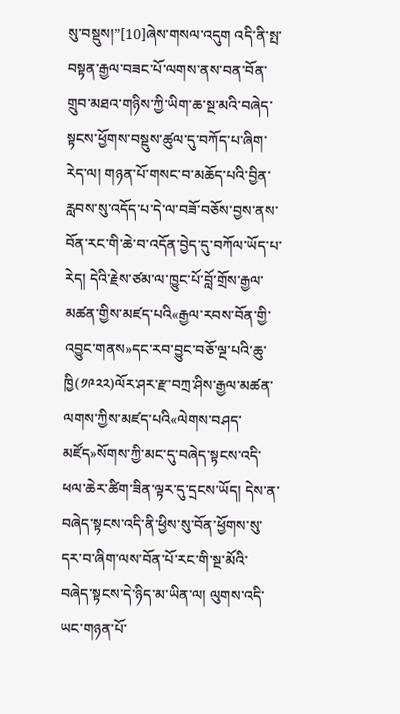སུ་བསྡུས།”[10]ཞེས་གསལ་འདུག འདི་ནི་སྤ་བསྟན་རྒྱལ་བཟང་པོ་ལགས་ནས་བན་བོན་གྲུབ་མཐའ་གཉིས་ཀྱི་ཡིག་ཆ་སྔ་མའི་བཞེད་སྟངས་ཕྱོགས་བསྡུས་ཚུལ་དུ་བཀོད་པ་ཞིག་རེད་ལ། གཉན་པོ་གསང་བ་མཆོད་པའི་བྱིན་རླབས་སུ་འདོད་པ་དེ་ལ་བཟོ་བཅོས་བྱས་ནས་བོན་རང་གི་ཆེ་བ་འདོན་བྱེད་དུ་བཀོལ་ཡོད་པ་རེད། དེའི་རྗེས་ཙམ་ལ་ཁྱུང་པོ་བློ་གྲོས་རྒྱལ་མཚན་གྱིས་མཛད་པའི«རྒྱལ་རབས་བོན་གྱི་འབྱུང་གནས»དང་རབ་བྱུང་བཅོ་ལྔ་པའི་ཆུ་ཁྱི(༡༩༢༢)ལོར་ཤར་རྫ་བཀྲ་ཤིས་རྒྱལ་མཚན་ལགས་ཀྱིས་མཛད་པའི«ལེགས་བཤད་མཛོད»སོགས་ཀྱི་མང་དུ་བཞེད་སྟངས་འདི་ཕལ་ཆེར་ཚིག་ཟིན་ལྟར་དུ་དྲངས་ཡོད། དེས་ན་བཞེད་སྟངས་འདི་ནི་ཕྱིས་སུ་བོན་ཕྱོགས་སུ་དར་བ་ཞིག་ལས་བོན་པོ་རང་གི་སྔ་མོའི་བཞེད་སྟངས་དེ་ཉིད་མ་ཡིན་ལ། ལུགས་འདི་ཡང་གཉན་པོ་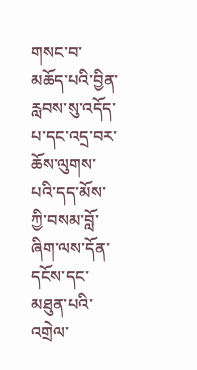གསང་བ་མཆོད་པའི་བྱིན་རླབས་སུ་འདོད་པ་དང་འདྲ་བར་ཆོས་ལུགས་པའི་དད་མོས་ཀྱི་བསམ་བློ་ཞིག་ལས་དོན་དངོས་དང་མཐུན་པའི་འགྲེལ་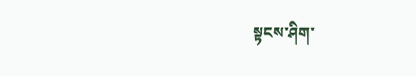སྟངས་ཤིག་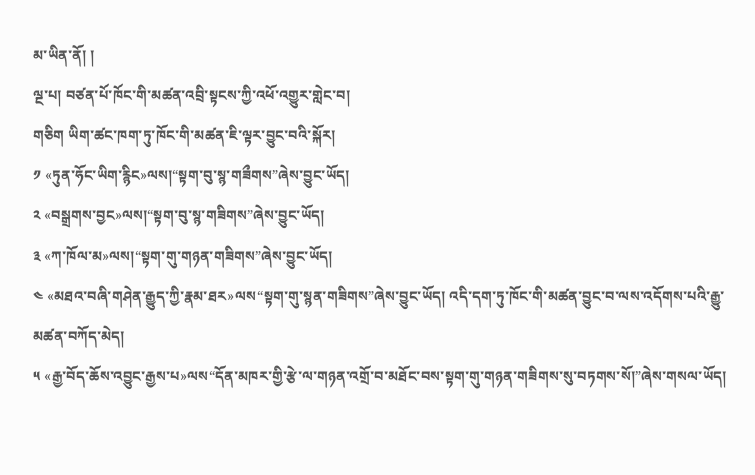མ་ཡིན་ནོ། །
ལྔ་པ། བཙན་པོ་ཁོང་གི་མཚན་འབྲི་སྟངས་ཀྱི་འཕོ་འགྱུར་གླེང་བ།
གཅིག ཡིག་ཚང་ཁག་ཏུ་ཁོང་གི་མཚན་ཇི་ལྟར་བྱུང་བའི་སྐོར།
༡ «ཏུན་ཧོང་ཡིག་རྙིང»ལས།“སྟག་བུ་སྙ་གཟྀགས”ཞེས་བྱུང་ཡོད།
༢ «བསྒྲགས་བྱང»ལས།“སྟག་བུ་སྙ་གཟིགས”ཞེས་བྱུང་ཡོད།
༣ «ཀ་ཁོལ་མ»ལས།“སྟག་གུ་གཉན་གཟིགས”ཞེས་བྱུང་ཡོད།
༤ «མཐའ་བཞི་གཤེན་རྒྱུད་ཀྱི་རྣམ་ཐར»ལས“སྟག་གུ་སྙན་གཟིགས”ཞེས་བྱུང་ཡོད། འདི་དག་ཏུ་ཁོང་གི་མཚན་བྱུང་བ་ལས་འདོགས་པའི་རྒྱུ་མཚན་བཀོད་མེད།
༥ «རྒྱ་བོད་ཆོས་འབྱུང་རྒྱས་པ»ལས“དོན་མཁར་གྱི་རྩེ་ལ་གཉན་འགྲོ་བ་མཐོང་བས་སྟག་གུ་གཉན་གཟིགས་སུ་བཏགས་སོ།”ཞེས་གསལ་ཡོད།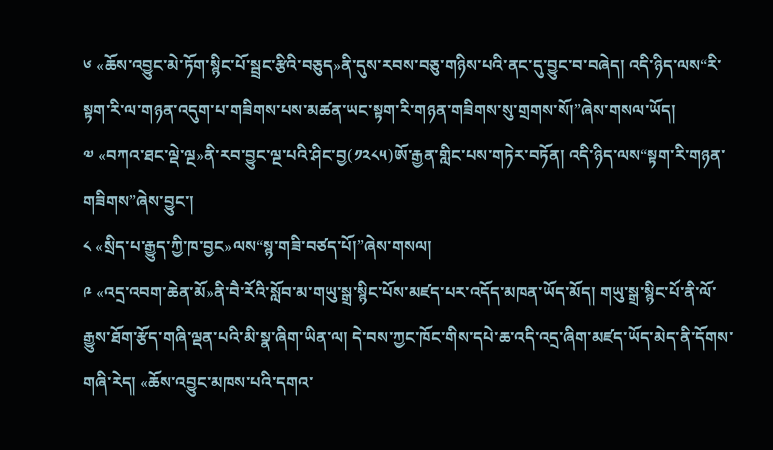༦ «ཆོས་འབྱུང་མེ་ཏོག་སྙིང་པོ་སྦྲང་རྩིའི་བཅུད»ནི་དུས་རབས་བཅུ་གཉིས་པའི་ནང་དུ་བྱུང་བ་བཞེད། འདི་ཉིད་ལས“རི་སྟག་རི་ལ་གཉན་འདུག་པ་གཟིགས་པས་མཚན་ཡང་སྟག་རི་གཉན་གཟིགས་སུ་གྲགས་སོ།”ཞེས་གསལ་ཡོད།
༧ «བཀའ་ཐང་ལྡེ་ལྔ»ནི་རབ་བྱུང་ལྔ་པའི་ཤིང་བྱ(༡༢༨༥)ཨོ་རྒྱན་གླིང་པས་གཏེར་བཏོན། འདི་ཉིད་ལས“སྟག་རི་གཉན་གཟིགས”ཞེས་བྱུང་།
༨ «སྲིད་པ་རྒྱུད་ཀྱི་ཁ་བྱང»ལས“སྙ་གཟི་བཙད་པོ།”ཞེས་གསལ།
༩ «འདྲ་འབག་ཆེན་མོ»ནི་བཻ་རོའི་སློབ་མ་གཡུ་སྒྲ་སྙིང་པོས་མཛད་པར་འདོད་མཁན་ཡོད་མོད། གཡུ་སྒྲ་སྙིང་པོ་ནི་ལོ་རྒྱུས་ཐོག་རྩོད་གཞི་ལྡན་པའི་མི་སྣ་ཞིག་ཡིན་ལ། དེ་བས་ཀྱང་ཁོང་གིས་དཔེ་ཆ་འདི་འདྲ་ཞིག་མཛད་ཡོད་མེད་ནི་དོགས་གཞི་རེད། «ཆོས་འབྱུང་མཁས་པའི་དགའ་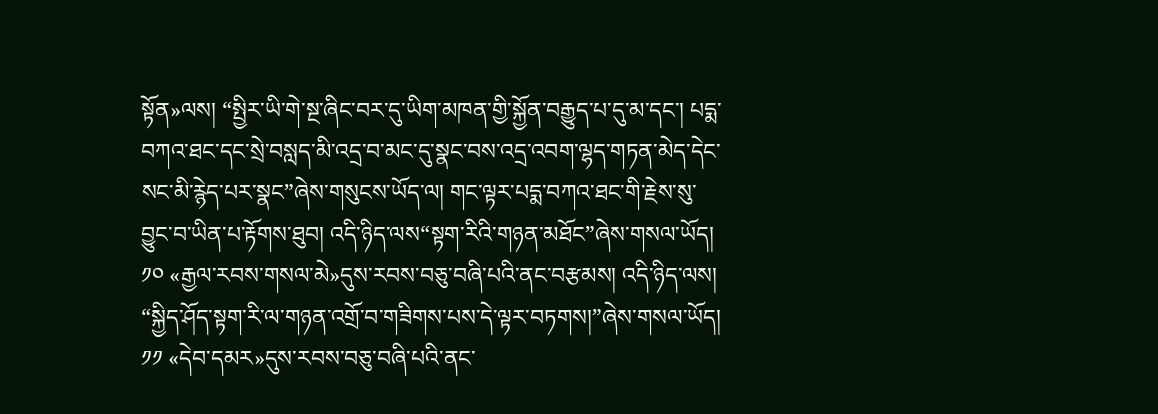སྟོན»ལས། “སྤྱིར་ཡི་གེ་སྔ་ཞིང་བར་དུ་ཡིག་མཁན་གྱི་སྐྱོན་བརྒྱུད་པ་དུ་མ་དང་། པདྨ་བཀའ་ཐང་དང་སྲེ་བསླད་མི་འདྲ་བ་མང་དུ་སྣང་བས་འདྲ་འབག་ལྷད་གཏན་མེད་དེང་སང་མི་རྙེད་པར་སྣང”ཞེས་གསུངས་ཡོད་ལ། གང་ལྟར་པདྨ་བཀའ་ཐང་གི་རྗེས་སུ་བྱུང་བ་ཡིན་པ་རྟོགས་ཐུབ། འདི་ཉིད་ལས“སྟག་རིའི་གཉན་མཐོང”ཞེས་གསལ་ཡོད།
༡༠ «རྒྱལ་རབས་གསལ་མེ»དུས་རབས་བཅུ་བཞི་པའི་ནང་བརྩམས། འདི་ཉིད་ལས། “སྐྱིད་ཤོད་སྟག་རི་ལ་གཉན་འགྲོ་བ་གཟིགས་པས་དེ་ལྟར་བཏགས།”ཞེས་གསལ་ཡོད།
༡༡ «དེབ་དམར»དུས་རབས་བཅུ་བཞི་པའི་ནང་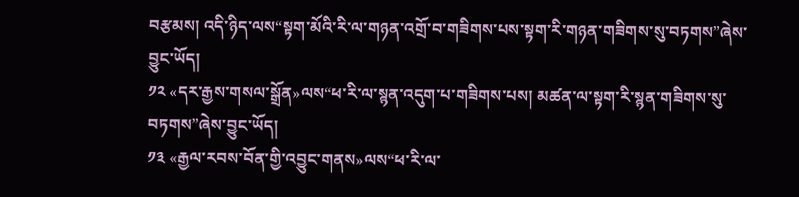བརྩམས། འདི་ཉིད་ལས“སྟག་མོའི་རི་ལ་གཉན་འགྲོ་བ་གཟིགས་པས་སྟག་རི་གཉན་གཟིགས་སུ་བཏགས”ཞེས་བྱུང་ཡོད།
༡༢ «དར་རྒྱས་གསལ་སྒྲོན»ལས“ཕ་རི་ལ་སྙན་འདུག་པ་གཟིགས་པས། མཚན་ལ་སྟག་རི་སྙན་གཟིགས་སུ་བཏགས”ཞེས་བྱུང་ཡོད།
༡༣ «རྒྱལ་རབས་བོན་གྱི་འབྱུང་གནས»ལས“ཕ་རི་ལ་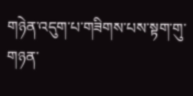གཉེན་འདུག་པ་གཟིགས་པས་སྟག་གུ་གཉན་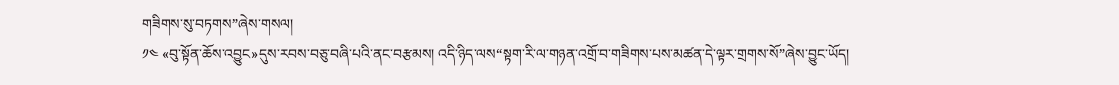གཟིགས་སུ་བཏགས”ཞེས་གསལ།
༡༤ «བུ་སྟོན་ཆོས་འབྱུང»དུས་རབས་བཅུ་བཞི་པའི་ནང་བརྩམས། འདི་ཉིད་ལས“སྟག་རི་ལ་གཉན་འགྲོ་བ་གཟིགས་པས་མཚན་དེ་ལྟར་གྲགས་སོ”ཞེས་བྱུང་ཡོད།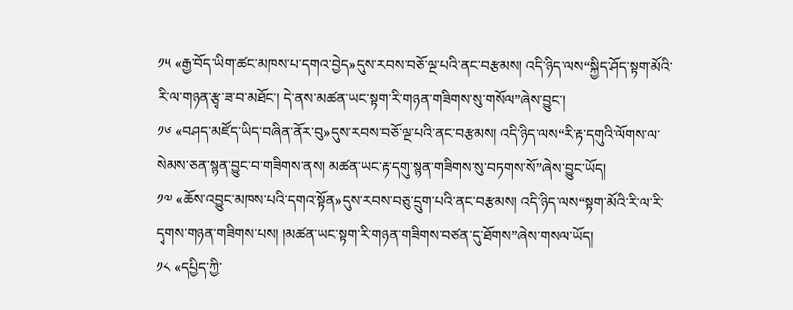༡༥ «རྒྱ་བོད་ཡིག་ཚང་མཁས་པ་དགའ་བྱེད»དུས་རབས་བཅོ་ལྔ་པའི་ནང་བརྩམས། འདི་ཉིད་ལས“སྐྱིད་ཤོད་སྟག་མོའི་རི་ལ་གཉན་རྩྭ་ཟ་བ་མཐོང་། དེ་ནས་མཚན་ཡང་སྟག་རི་གཉན་གཟིགས་སུ་གསོལ”ཞེས་བྱུང་།
༡༦ «བཤད་མཛོད་ཡིད་བཞིན་ནོར་བུ»དུས་རབས་བཅོ་ལྔ་པའི་ནང་བརྩམས། འདི་ཉིད་ལས“རི་རྟ་དགུའི་ལོགས་ལ་སེམས་ཅན་སྙན་བྱུང་བ་གཟིགས་ནས། མཚན་ཡང་རྟ་དགུ་སྙན་གཟིགས་སུ་བཏགས་སོ”ཞེས་བྱུང་ཡོད།
༡༧ «ཆོས་འབྱུང་མཁས་པའི་དགའ་སྟོན»དུས་རབས་བཅུ་དྲུག་པའི་ནང་བརྩམས། འདི་ཉིད་ལས“སྟག་མོའི་རི་ལ་རི་དྭགས་གཉན་གཟིགས་པས། །མཚན་ཡང་སྟག་རི་གཉན་གཟིགས་བཙན་དུ་ཐོགས”ཞེས་གསལ་ཡོད།
༡༨ «དཔྱིད་ཀྱི་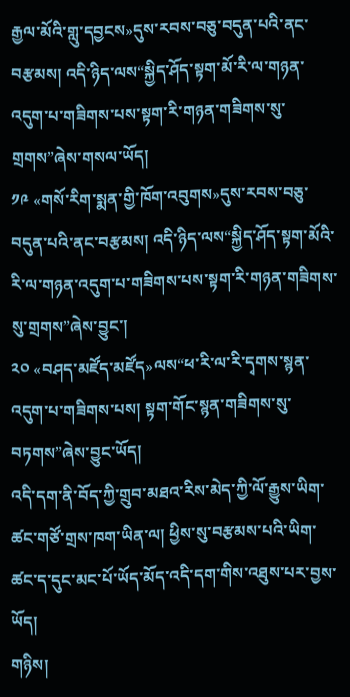རྒྱལ་མོའི་གླུ་དབྱངས»དུས་རབས་བཅུ་བདུན་པའི་ནང་བརྩམས། འདི་ཉིད་ལས“སྐྱིད་ཤོད་སྟག་མོ་རི་ལ་གཉན་འདུག་པ་གཟིགས་པས་སྟག་རི་གཉན་གཟིགས་སུ་གྲགས”ཞེས་གསལ་ཡོད།
༡༩ «གསོ་རིག་སྨན་གྱི་ཁོག་འབུགས»དུས་རབས་བཅུ་བདུན་པའི་ནང་བརྩམས། འདི་ཉིད་ལས“སྐྱིད་ཤོད་སྟག་མོའི་རི་ལ་གཉན་འདུག་པ་གཟིགས་པས་སྟག་རི་གཉན་གཟིགས་སུ་གྲགས”ཞེས་བྱུང་།
༢༠ «བཤད་མཛོད་མཛོད»ལས“ཕ་རི་ལ་རི་དྭགས་སྙན་འདུག་པ་གཟིགས་པས། སྟག་གོང་སྙན་གཟིགས་སུ་བཏགས”ཞེས་བྱུང་ཡོད།
འདི་དག་ནི་བོད་ཀྱི་གྲུབ་མཐའ་རིས་མེད་ཀྱི་ལོ་རྒྱུས་ཡིག་ཚང་གཙོ་གྲས་ཁག་ཡིན་ལ། ཕྱིས་སུ་བརྩམས་པའི་ཡིག་ཚང་ད་དུང་མང་པོ་ཡོད་མོད་འདི་དག་གིས་འཐུས་པར་བྱས་ཡོད།
གཉིས།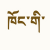ཁོང་གི་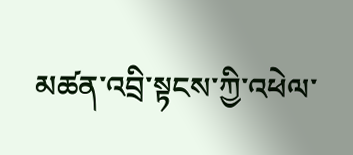མཚན་འབྲི་སྟངས་ཀྱི་འཕེལ་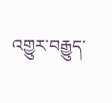འགྱུར་བརྒྱུད་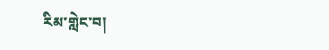རིམ་གླེང་བ།